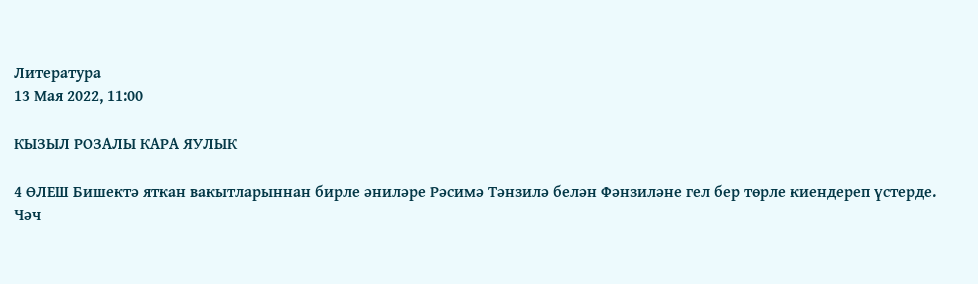Литература
13 Мая 2022, 11:00

КЫЗЫЛ РОЗАЛЫ КАРА ЯУЛЫК

4 ӨЛЕШ Бишектә яткан вакытларыннан бирле әниләре Рәсимә Тәнзилә белән Фәнзиләне гел бер төрле киендереп үстерде. Чәч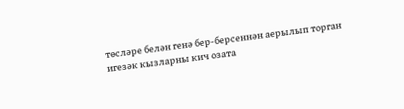төсләре белән генә бер-берсеннән аерылып торган игезәк кызларны кич озата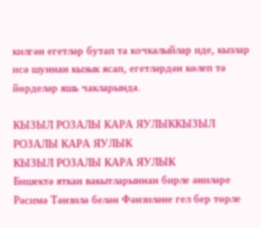килгән егетләр бутап та кочкалыйлар иде, кызлар исә шуннан кызык ясап, егетләрдән көлеп тә йөрделәр яшь чакларында.

КЫЗЫЛ РОЗАЛЫ КАРА ЯУЛЫККЫЗЫЛ РОЗАЛЫ КАРА ЯУЛЫК
КЫЗЫЛ РОЗАЛЫ КАРА ЯУЛЫК
Бишектә яткан вакытларыннан бирле әниләре Рәсимә Тәнзилә белән Фәнзиләне гел бер төрле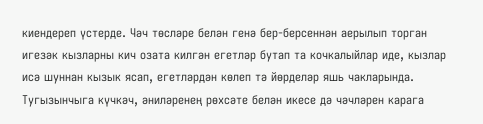киендереп үстерде. Чәч төсләре белән генә бер-берсеннән аерылып торган игезәк кызларны кич озата килгән егетләр бутап та кочкалыйлар иде, кызлар исә шуннан кызык ясап, егетләрдән көлеп тә йөрделәр яшь чакларында. Тугызынчыга күчкәч, әниләренең рөхсәте белән икесе дә чәчләрен карага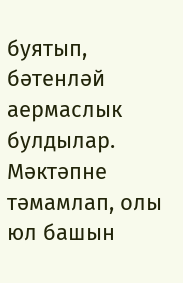буятып, бәтенләй аермаслык булдылар. Мәктәпне тәмамлап, олы юл башын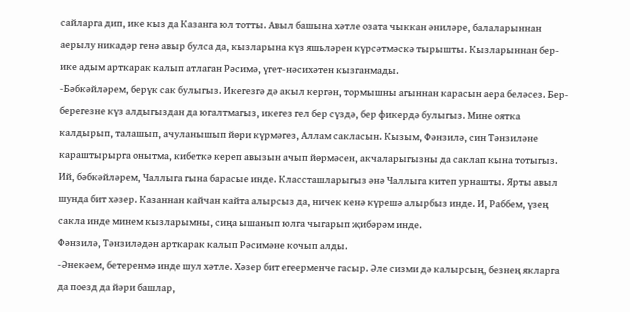сайларга дип, ике кыз да Казанга юл тотты. Авыл башына хәтле озата чыккан әниләре, балаларыннан аерылу никадәр генә авыр булса да, кызларына күз яшьләрен күрсәтмәскә тырышты. Кызларыннан бер-ике адым арткарак калып атлаган Рәсимә, үгет-нәсихәтен кызганмады.
-Бәбкәйләрем, берүк сак булыгыз. Икегезгә дә акыл кергән, тормышны агыннан карасын аера беләсез. Бер-берегезне күз алдыгыздан да югалтмагыз, икегез гел бер сүздә, бер фикердә булыгыз. Мине оятка калдырып, талашып, ачуланышып йөри күрмәгез, Аллам сакласын. Кызым, Фәнзилә, син Тәнзиләне караштырырга онытма, кибеткә кереп авызын ачып йөрмәсен, акчаларыгызны да саклап кына тотыгыз. Ий, бәбкәйләрем, Чаллыга гына барасые инде. Классташларыгыз әнә Чаллыга китеп урнашты. Ярты авыл шунда бит хәзер. Казаннан кайчан кайта алырсыз да, ничек кенә күрешә алырбыз инде. И, Раббем, үзең сакла инде минем кызларымны, сиңа ышанып юлга чыгарып җибәрәм инде.
Фәнзилә, Тәнзиләдән арткарак калып Рәсимәне кочып алды.
-Әнекәем, бетеренмә инде шул хәтле. Хәзер бит егеерменче гасыр. Әле сизми дә калырсың, безнең якларга да поезд да йәри башлар,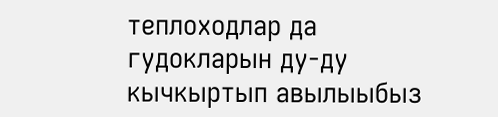теплоходлар да гудокларын ду-ду кычкыртып авылыыбыз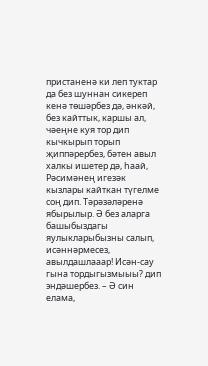пристаненә ки леп туктар да без шуннан сикереп кенә төшәрбез дә, әнкәй, без кайттык, каршы ал, чәеңне куя тор дип кычкырып торып җиппәрербез, бәтен авыл халкы ишетер дә, һаай, Рәсимәнең игезәк кызлары кайткан түгелме соң дип. Тәрәзәләренә ябырылыр. Ә без аларга башыбыздагы яулыкларыбызны салып, исәннәрмесез, авылдашлааар! Исән-сау гына тордыгызмыыы? дип эндәшербез. – Ә син елама,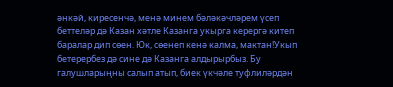әнкәй, киресенчә, менә минем бәләкәчләрем үсеп беттеләр дә Казан хәтле Казанга укырга керергә китеп баралар дип сөен. Юк, сөенеп кенә калма, мактан!Укып бетерербез дә сине дә Казанга алдырырбыз. Бу галушларыңны салып атып, биек үкчәле туфлиләрдән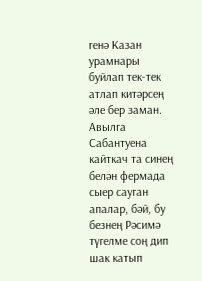генә Казан урамнары буйлап тек-тек атлап китәрсең әле бер заман. Авылга Сабантуена кайткач та синең белән фермада сыер сауган апалар, бәй, бу безнең Рәсимә түгелме соң дип шак катып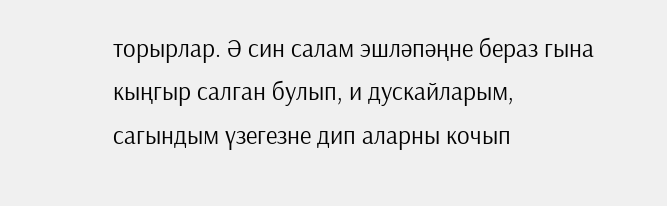торырлар. Ә син салам эшләпәңне бераз гына кыңгыр салган булып, и дускайларым, сагындым үзегезне дип аларны кочып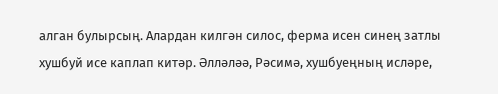алган булырсың. Алардан килгән силос, ферма исен синең затлы хушбуй исе каплап китәр. Әлләләә, Рәсимә, хушбуеңның исләре,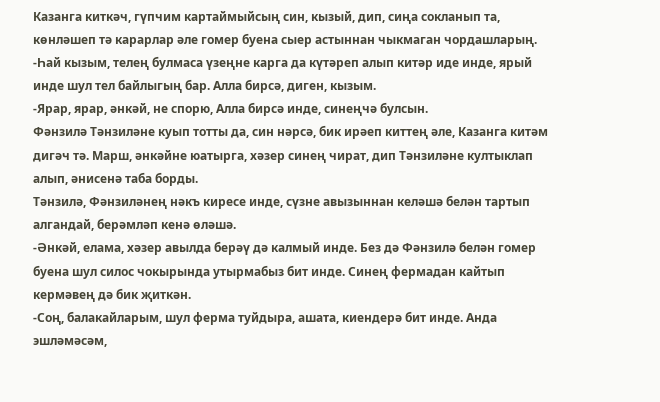Казанга киткәч, гүпчим картаймыйсың син, кызый, дип, сиңа сокланып та, көнләшеп тә карарлар әле гомер буена сыер астыннан чыкмаган чордашларың.
-Һай кызым, телең булмаса үзеңне карга да күтәреп алып китәр иде инде, ярый инде шул тел байлыгың бар. Алла бирсә, диген, кызым.
-Ярар, ярар, әнкәй, не спорю, Алла бирсә инде, синеңчә булсын.
Фәнзилә Тәнзиләне куып тотты да, син нәрсә, бик ирәеп киттең әле, Казанга китәм дигәч тә. Марш, әнкәйне юатырга, хәзер синең чират, дип Тәнзиләне култыклап алып, әнисенә таба борды.
Тәнзилә, Фәнзиләнең нәкъ киресе инде, сүзне авызыннан келәшә белән тартып алгандай, берәмләп кенә өләшә.
-Әнкәй, елама, хәзер авылда берәү дә калмый инде. Без дә Фәнзилә белән гомер буена шул силос чокырында утырмабыз бит инде. Синең фермадан кайтып кермәвең дә бик җиткән.
-Соң, балакайларым, шул ферма туйдыра, ашата, киендерә бит инде. Анда эшләмәсәм,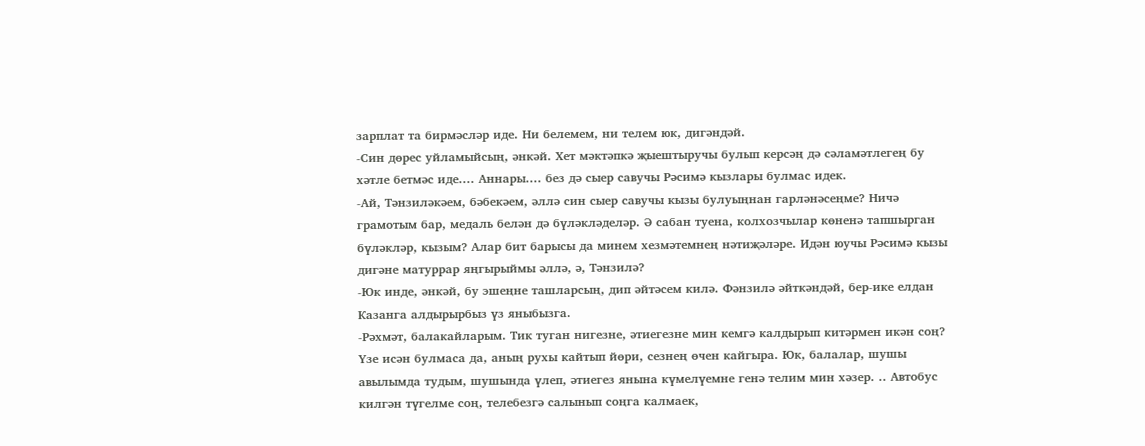зарплат та бирмәсләр иде. Ни белемем, ни телем юк, дигәндәй.
-Син дөрес уйламыйсың, әнкәй. Хет мәктәпкә җыештыручы булып керсәң дә сәламәтлегең бу хәтле бетмәс иде.... Аннары.... без дә сыер савучы Рәсимә кызлары булмас идек.
-Ай, Тәнзиләкәем, бәбекәем, әллә син сыер савучы кызы булуыңнан гарләнәсеңме? Ничә грамотым бар, медаль белән дә бүләкләделәр. Ә сабан туена, колхозчылар көненә тапшырган бүләкләр, кызым? Алар бит барысы да минем хезмәтемнең нәтиҗәләре. Идән юучы Рәсимә кызы дигәне матуррар яңгырыймы әллә, ә, Тәнзилә?
-Юк инде, әнкәй, бу эшеңне ташларсың, дип әйтәсем килә. Фәнзилә әйткәндәй, бер-ике елдан Казанга алдырырбыз үз яныбызга.
-Рәхмәт, балакайларым. Тик туган нигезне, әтиегезне мин кемгә калдырып китәрмен икән соң? Үзе исән булмаса да, аның рухы кайтып йөри, сезнең өчен кайгыра. Юк, балалар, шушы авылымда тудым, шушында үлеп, әтиегез янына күмелүемне генә телим мин хәзер. .. Автобус килгән түгелме соң, телебезгә салынып соңга калмаек,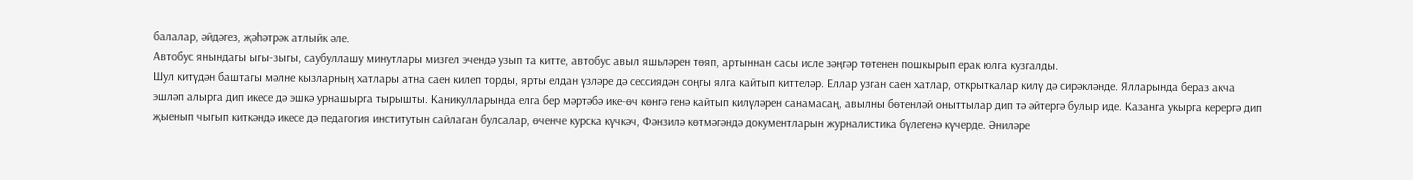балалар, әйдәгез, җәһәтрәк атлыйк әле.
Автобус янындагы ыгы-зыгы, саубуллашу минутлары мизгел эчендә узып та китте, автобус авыл яшьләрен төяп, артыннан сасы исле зәңгәр төтенен пошкырып ерак юлга кузгалды.
Шул китүдән баштагы мәлне кызларның хатлары атна саен килеп торды, ярты елдан үзләре дә сессиядән соңгы ялга кайтып киттеләр. Еллар узган саен хатлар, открыткалар килү дә сирәкләнде. Ялларында бераз акча эшләп алырга дип икесе дә эшкә урнашырга тырышты. Каникулларында елга бер мәртәбә ике-өч көнгә генә кайтып килүләрен санамасаң, авылны бөтенләй оныттылар дип тә әйтергә булыр иде. Казанга укырга керергә дип җыенып чыгып киткәндә икесе дә педагогия институтын сайлаган булсалар, өченче курска күчкәч, Фәнзилә көтмәгәндә документларын журналистика бүлегенә күчерде. Әниләре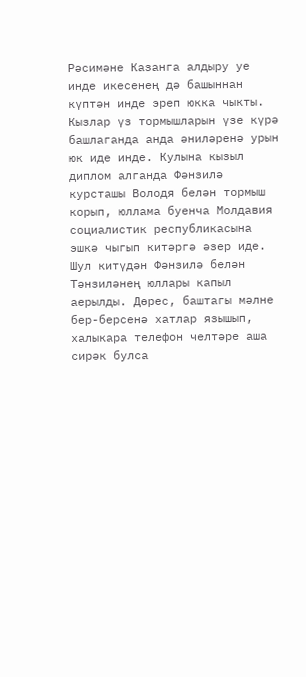Рәсимәне Казанга алдыру уе инде икесенең дә башыннан күптән инде эреп юкка чыкты. Кызлар үз тормышларын үзе күрә башлаганда анда әниләренә урын юк иде инде. Кулына кызыл диплом алганда Фәнзилә курсташы Володя белән тормыш корып, юллама буенча Молдавия социалистик республикасына эшкә чыгып китәргә әзер иде. Шул китүдән Фәнзилә белән Тәнзиләнең юллары капыл аерылды. Дөрес, баштагы мәлне бер-берсенә хатлар язышып, халыкара телефон челтәре аша сирәк булса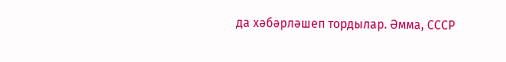да хәбәрләшеп тордылар. Әмма, СССР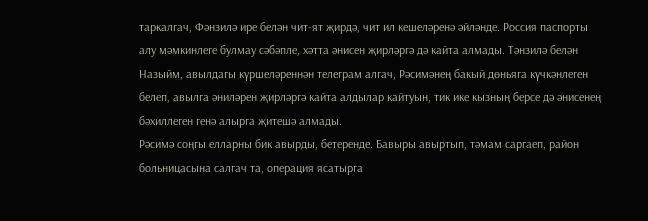таркалгач, Фәнзилә ире белән чит-ят җирдә, чит ил кешеләренә әйләнде. Россия паспорты алу мәмкинлеге булмау сәбәпле, хәтта әнисен җирләргә дә кайта алмады. Тәнзилә белән Назыйм, авылдагы күршеләреннән телеграм алгач, Рәсимәнең бакый дөньяга күчкәнлеген белеп, авылга әниләрен җирләргә кайта алдылар кайтуын, тик ике кызның берсе дә әнисенең бәхиллеген генә алырга җитешә алмады.
Рәсимә соңгы елларны бик авырды, бетеренде. Бавыры авыртып, тәмам саргаеп, район больницасына салгач та, операция ясатырга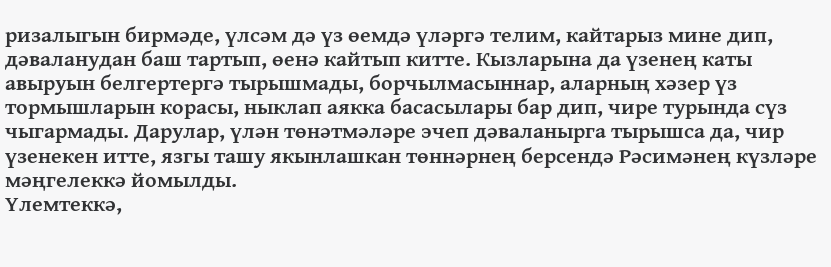ризалыгын бирмәде, үлсәм дә үз өемдә үләргә телим, кайтарыз мине дип, дәваланудан баш тартып, өенә кайтып китте. Кызларына да үзенең каты авыруын белгертергә тырышмады, борчылмасыннар, аларның хәзер үз тормышларын корасы, ныклап аякка басасылары бар дип, чире турында сүз чыгармады. Дарулар, үлән төнәтмәләре эчеп дәваланырга тырышса да, чир үзенекен итте, язгы ташу якынлашкан төннәрнең берсендә Рәсимәнең күзләре мәңгелеккә йомылды.
Үлемтеккә,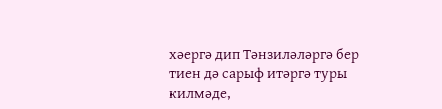хәергә дип Тәнзиләләргә бер тиен дә сарыф итәргә туры килмәде,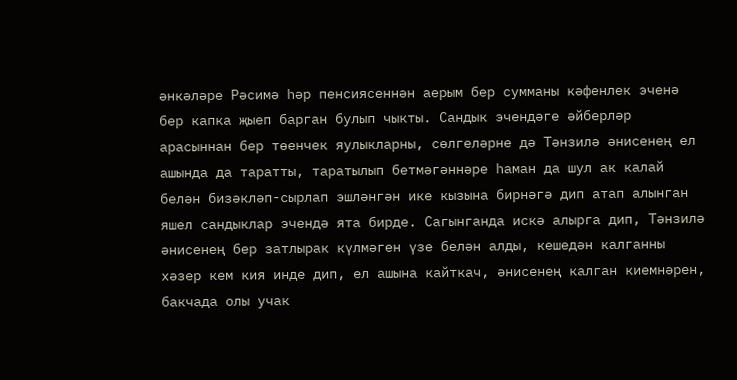әнкәләре Рәсимә һәр пенсиясеннән аерым бер сумманы кәфенлек эченә бер капка җыеп барган булып чыкты. Сандык эчендәге әйберләр арасыннан бер төенчек яулыкларны, сөлгеләрне дә Тәнзилә әнисенең ел ашында да таратты, таратылып бетмәгәннәре һаман да шул ак калай белән бизәкләп-сырлап эшләнгән ике кызына бирнәгә дип атап алынган яшел сандыклар эчендә ята бирде. Сагынганда искә алырга дип, Тәнзилә әнисенең бер затлырак күлмәген үзе белән алды, кешедән калганны хәзер кем кия инде дип, ел ашына кайткач, әнисенең калган киемнәрен, бакчада олы учак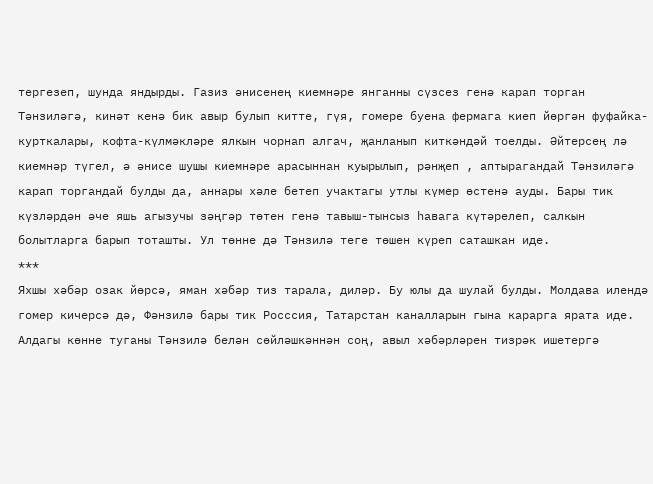тергезеп, шунда яндырды. Газиз әнисенең киемнәре янганны сүзсез генә карап торган Тәнзиләгә, кинәт кенә бик авыр булып китте, гүя, гомере буена фермага киеп йөргән фуфайка-курткалары, кофта-күлмәкләре ялкын чорнап алгач, җанланып киткәндәй тоелды. Әйтерсең лә киемнәр түгел, ә әнисе шушы киемнәре арасыннан куырылып, рәнҗеп , аптырагандай Тәнзиләгә карап торгандай булды да, аннары хәле бетеп учактагы утлы күмер өстенә ауды. Бары тик күзләрдән әче яшь агызучы зәңгәр төтен генә тавыш-тынсыз һавага күтәрелеп, салкын болытларга барып тоташты. Ул төнне дә Тәнзилә теге төшен күреп саташкан иде.
***
Яхшы хәбәр озак йөрсә, яман хәбәр тиз тарала, диләр. Бу юлы да шулай булды. Молдава илендә гомер кичерсә дә, Фәнзилә бары тик Росссия, Татарстан каналларын гына карарга ярата иде. Алдагы көнне туганы Тәнзилә белән сөйләшкәннән соң, авыл хәбәрләрен тизрәк ишетергә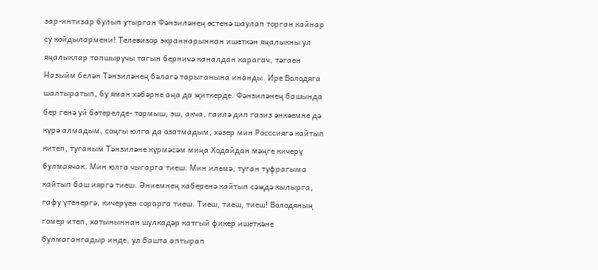зар-интизар булып утырган Фәнзиләнең өстенә шаулап торган кайнар су койдылармени! Телевизор экраннарыннан ишеткән яңалыкны ул яңалыклар тапшыручы тагын берничә каналдан карагач, тәгаен Назыйм белән Тәнзиләнең бәлагә тарыганына инанды. Ире Володяга шалтыратып, бу яман хәбәрне аңа да җиткерде. Фәнзиләнең башында бер генә уй бөтерелде- тормыш, эш, акча, гаилә дип газиз әнкәемне дә күрә алмадым, соңгы юлга да озатмадым, хәзер мин Росссиягә кайтып китеп, туганым Тәнзиләне күрмәсәм миңа Ходайдан мәңге кичерү булмаячак. Мин юлга чыгарга тиеш. Мин илемә, туган туфрагыма кайтып баш ияргә тиеш. Әниемнең каберенә кайтып сәҗдә кылырга, гафу үтенергә, кичерүен сорарга тиеш. Тиеш, тиеш, тиеш! Володяның гомер итеп, хатыныннан шулкадәр катгый фикер ишеткәне булмагангадыр инде, ул башта аптырап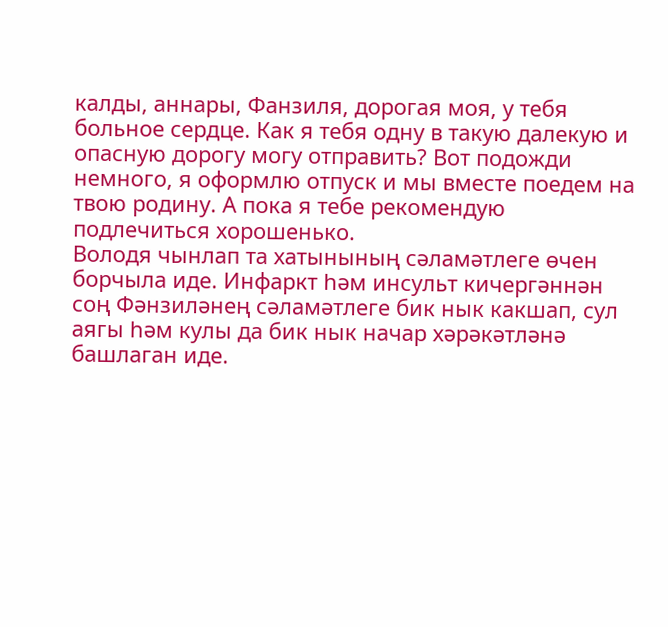калды, аннары, Фанзиля, дорогая моя, у тебя больное сердце. Как я тебя одну в такую далекую и опасную дорогу могу отправить? Вот подожди немного, я оформлю отпуск и мы вместе поедем на твою родину. А пока я тебе рекомендую подлечиться хорошенько.
Володя чынлап та хатынының сәламәтлеге өчен борчыла иде. Инфаркт һәм инсульт кичергәннән соң Фәнзиләнең сәламәтлеге бик нык какшап, сул аягы һәм кулы да бик нык начар хәрәкәтләнә башлаган иде.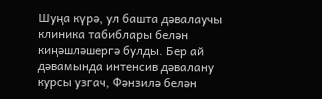Шуңа күрә, ул башта дәвалаучы клиника табиблары белән киңәшләшергә булды. Бер ай дәвамында интенсив дәвалану курсы узгач, Фәнзилә белән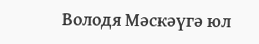Володя Мәскәүгә юл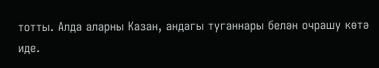тотты. Алда аларны Казан, андагы туганнары белән очрашу көтә иде.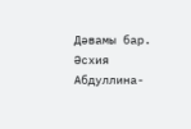Дәвамы бар.
Әсхия Абдуллина-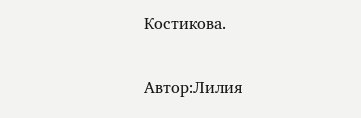Костикова.

Автор:Лилия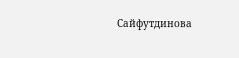Сайфутдинова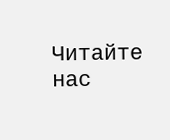Читайте нас